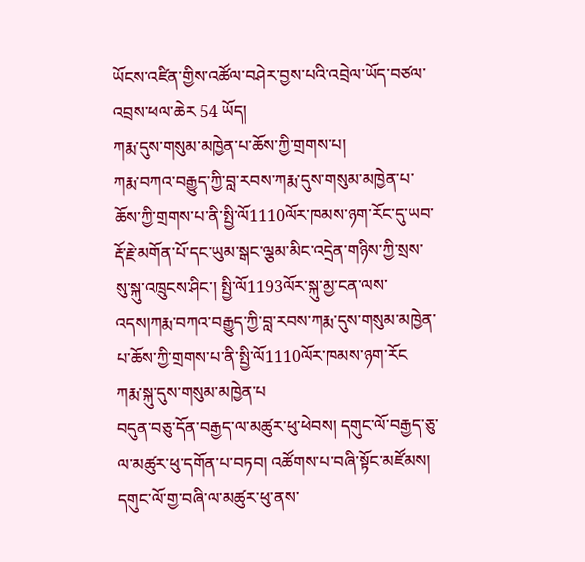ཡོངས་འཛིན་གྱིས་འཚོལ་བཤེར་བྱས་པའི་འབྲེལ་ཡོད་བཙལ་འབྲས་ཕལ་ཆེར 54 ཡོད།
ཀརྨ་དུས་གསུམ་མཁྱེན་པ་ཆོས་ཀྱི་གྲགས་པ།
ཀརྨ་བཀའ་བརྒྱུད་ཀྱི་བླ་རབས་ཀརྨ་དུས་གསུམ་མཁྱེན་པ་ཆོས་ཀྱི་གྲགས་པ་ནི་སྤྱི་ལོ1110ལོར་ཁམས་ཉག་རོང་དུ་ཡབ་རྡོ་རྗེ་མགོན་པོ་དང་ཡུམ་སྒང་ལྕམ་མིང་འདྲེན་གཉིས་ཀྱི་སྲས་སུ་སྐུ་འཁྲུངས་ཤིང་། སྤྱི་ལོ1193ལོར་སྐུ་མྱ་ངན་ལས་འདས།ཀརྨ་བཀའ་བརྒྱུད་ཀྱི་བླ་རབས་ཀརྨ་དུས་གསུམ་མཁྱེན་པ་ཆོས་ཀྱི་གྲགས་པ་ནི་སྤྱི་ལོ1110ལོར་ཁམས་ཉག་རོང
ཀརྨ་སྐུ་དུས་གསུམ་མཁྱེན་པ
བདུན་བཅུ་དོན་བརྒྱད་ལ་མཚུར་ཕུ་ཕེབས། དགུང་ལོ་བརྒྱད་ཅུ་ལ་མཚུར་ཕུ་དགོན་པ་བཏབ། འཚོགས་པ་བཞི་སྟོང་མཛོམས། དགུང་ལོ་གྱ་བཞི་ལ་མཚུར་ཕུ་ནས་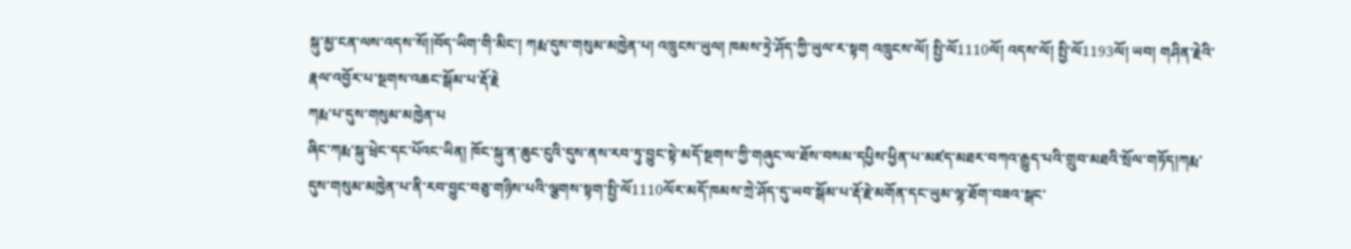སྐུ་མྱ་ངན་ལས་འདས་སོ།།བོད་ཡིག་གི་མིང་། ཀརྨ་དུས་གསུམ་མཁྱེན་པ། འཁྲུངས་ཡུལ། ཁམས་ཏྲེ་ཤོད་ཀྱི་ཡུལ་ར་སྟག འཁྲུངས་ལོ། སྤྱི་ལོ1110ལོ། འདས་ལོ། སྤྱི་ལོ1193ལོ། ཡབ། གཤིན་རྗེའི་རྣལ་འབྱོར་པ་སྔགས་འཆང་སྒོམ་པ་རྡོ་རྗེ
ཀརྨ་པ་དུས་གསུམ་མཁྱེན་པ
ཞིང་ཀརྨ་སྐུ་ཕྲེང་དང་པོའང་ཡིན། ཁོང་སྐུ་ན་ཆུང་ངུའི་དུས་ནས་རབ་ཏུ་བྱུང་སྟེ་མདོ་སྔགས་ཀྱི་གཞུང་ལ་ཐོས་བསམ་དཔྱིས་ཕྱིན་པ་མཛད་མཐར་བཀའ་རྒྱུད་པའི་གྲུབ་མཐའི་སྲོལ་གཏོད།ཀརྨ་དུས་གསུམ་མཁྱེན་པ་ནི་རབ་བྱུང་བཅུ་གཉིས་པའི་ལྕགས་སྟག་སྤྱི་ལོ1110ལོར་མདོ་ཁམས་ཀྲེ་ཤོད་དུ་ཡབ་སྒོམ་པ་རྡོ་རྗེ་མགོན་དང་ཡུམ་ལྷ་ཐོག་བཟའ་སྒང་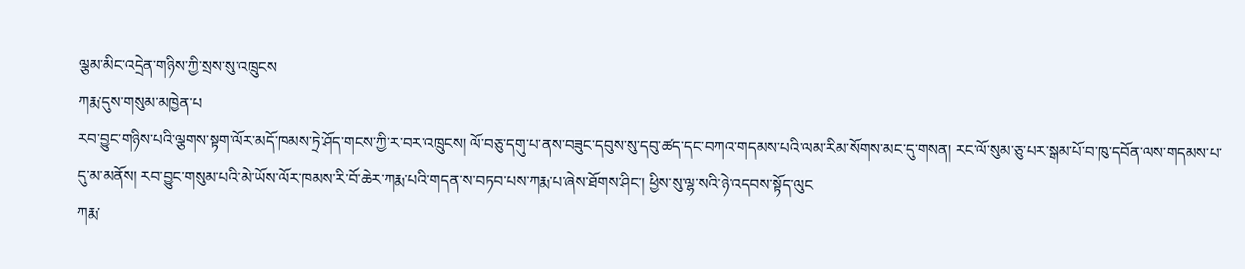ལྕམ་མིང་འདྲེན་གཉིས་ཀྱི་སྲས་སུ་འཁྲུངས
ཀརྨ་དུས་གསུམ་མཁྱེན་པ
རབ་བྱུང་གཉིས་པའི་ལྕགས་སྟག་ལོར་མདོ་ཁམས་ཏྲེ་ཤོད་གངས་ཀྱི་ར་བར་འཁྲུངས། ལོ་བཅུ་དགུ་པ་ནས་བཟུང་དབུས་སུ་དབུ་ཚད་དང་བཀའ་གདམས་པའི་ལམ་རིམ་སོགས་མང་དུ་གསན། རང་ལོ་སུམ་ཅུ་པར་སྒམ་པོ་བ་ཁུ་དབོན་ལས་གདམས་པ་དུ་མ་མནོས། རབ་བྱུང་གསུམ་པའི་མེ་ཡོས་ལོར་ཁམས་རི་བོ་ཆེར་ཀརྨ་པའི་གདན་ས་བཏབ་པས་ཀརྨ་པ་ཞེས་ཐོགས་ཤིང་། ཕྱིས་སུ་ལྷ་སའི་ཉེ་འདབས་སྟོད་ལུང
ཀརྨ་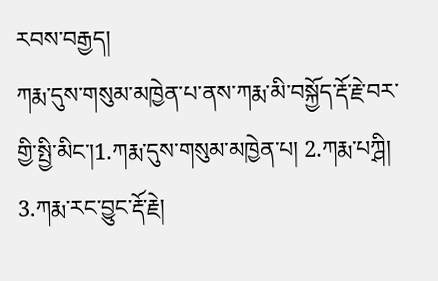རབས་བརྒྱད།
ཀརྨ་དུས་གསུམ་མཁྱེན་པ་ནས་ཀརྨ་མི་བསྐྱོད་རྡོ་རྗེ་བར་གྱི་སྤྱི་མིང་།1.ཀརྨ་དུས་གསུམ་མཁྱེན་པ། 2.ཀརྨ་པཀྴི། 3.ཀརྨ་རང་བྱུང་རྡོ་རྗེ།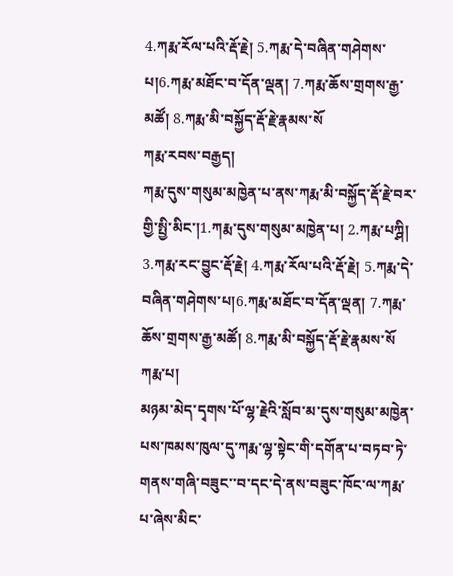4.ཀརྨ་རོལ་པའི་རྡོ་རྗེ། 5.ཀརྨ་དེ་བཞིན་གཤེགས་པ།6.ཀརྨ་མཐོང་བ་དོན་ལྡན། 7.ཀརྨ་ཆོས་གྲགས་རྒྱ་མཚོ། 8.ཀརྨ་མི་བསྐྱོད་རྡོ་རྗེ་རྣམས་སོ
ཀརྨ་རབས་བརྒྱད།
ཀརྨ་དུས་གསུམ་མཁྱེན་པ་ནས་ཀརྨ་མི་བསྐྱོད་རྡོ་རྗེ་བར་གྱི་སྤྱི་མིང་།1.ཀརྨ་དུས་གསུམ་མཁྱེན་པ། 2.ཀརྨ་པཀྴི། 3.ཀརྨ་རང་བྱུང་རྡོ་རྗེ། 4.ཀརྨ་རོལ་པའི་རྡོ་རྗེ། 5.ཀརྨ་དེ་བཞིན་གཤེགས་པ།6.ཀརྨ་མཐོང་བ་དོན་ལྡན། 7.ཀརྨ་ཆོས་གྲགས་རྒྱ་མཚོ། 8.ཀརྨ་མི་བསྐྱོད་རྡོ་རྗེ་རྣམས་སོ
ཀརྨ་པ།
མཉམ་མེད་དྭགས་པོ་ལྷ་རྗེའི་སློབ་མ་དུས་གསུམ་མཁྱེན་པས་ཁམས་ཁུལ་དུ་ཀརྨ་ལྷ་སྟེང་གི་དགོན་པ་བཏབ་ཏེ་གནས་གཞི་བཟུང་་བ་དང་དེ་ནས་བཟུང་ཁོང་ལ་ཀརྨ་པ་ཞེས་མིང་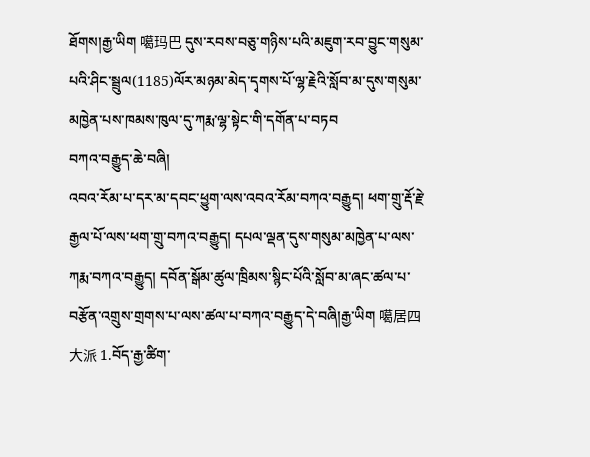ཐོགས།རྒྱ་ཡིག 噶玛巴 དུས་རབས་བཅུ་གཉིས་པའི་མཇུག་རབ་བྱུང་གསུམ་པའི་ཤིང་སྦྲུལ(1185)ལོར་མཉམ་མེད་དྭགས་པོ་ལྷ་རྗེའི་སློབ་མ་དུས་གསུམ་མཁྱེན་པས་ཁམས་ཁུལ་དུ་ཀརྨ་ལྷ་སྟེང་གི་དགོན་པ་བཏབ
བཀའ་བརྒྱུད་ཆེ་བཞི།
འབའ་རོམ་པ་དར་མ་དབང་ཕྱུག་ལས་འབའ་རོམ་བཀའ་བརྒྱུད། ཕག་གྲུ་རྡོ་རྗེ་རྒྱལ་པོ་ལས་ཕག་གྲུ་བཀའ་བརྒྱུད། དཔལ་ལྡན་དུས་གསུམ་མཁྱེན་པ་ལས་ཀརྨ་བཀའ་བརྒྱུད། དབོན་སྒོམ་ཚུལ་ཁྲིམས་སྙིང་པོའི་སློབ་མ་ཞང་ཚལ་པ་བརྩོན་འགྲུས་གྲགས་པ་ལས་ཚལ་པ་བཀའ་བརྒྱུད་དེ་བཞི།རྒྱ་ཡིག 噶居四大派 1.བོད་རྒྱ་ཚིག་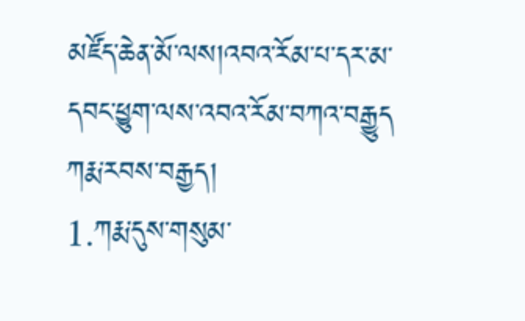མཛོད་ཆེན་མོ་ལས།འབའ་རོམ་པ་དར་མ་དབང་ཕྱུག་ལས་འབའ་རོམ་བཀའ་བརྒྱུད
ཀརྨ་རབས་བརྒྱད།
1.ཀརྨ་དུས་གསུམ་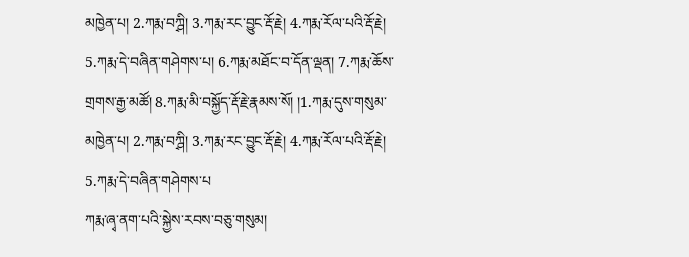མཁྱེན་པ། 2.ཀརྨ་བཀྴི། 3.ཀརྨ་རང་བྱུང་རྡོ་རྗེ། 4.ཀརྨ་རོལ་པའི་རྡོ་རྗེ། 5.ཀརྨ་དེ་བཞིན་གཤེགས་པ། 6.ཀརྨ་མཐོང་བ་དོན་ལྡན། 7.ཀརྨ་ཆོས་གྲགས་རྒྱ་མཚོ། 8.ཀརྨ་མི་བསྐྱོད་རྡོ་རྗེ་རྣམས་སོ། །1.ཀརྨ་དུས་གསུམ་མཁྱེན་པ། 2.ཀརྨ་བཀྴི། 3.ཀརྨ་རང་བྱུང་རྡོ་རྗེ། 4.ཀརྨ་རོལ་པའི་རྡོ་རྗེ། 5.ཀརྨ་དེ་བཞིན་གཤེགས་པ
ཀརྨ་ཞྭ་ནག་པའི་སྐྱེས་རབས་བཅུ་གསུམ།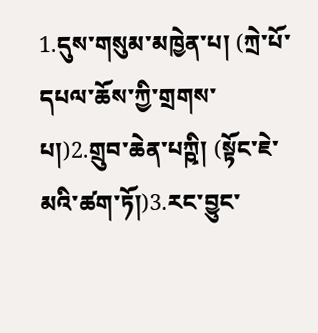1.དུས་གསུམ་མཁྱེན་པ། (ཀྲེ་པོ་དཔལ་ཆོས་ཀྱི་གྲགས་པ།)2.གྲུབ་ཆེན་པཀྵི། (སྟོང་ཇེ་མའི་ཚག་ཏོ།)3.རང་བྱུང་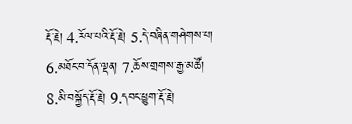རྡོ་རྗེ། 4.རོལ་པའི་རྡོ་རྗེ། 5.དེ་བཞིན་གཤེགས་པ། 6.མཐོང་བ་དོན་ལྡན། 7.ཆོས་གྲགས་རྒྱ་མཚོ། 8.མི་བསྐྱོད་རྡོ་རྗེ། 9.དབང་ཕྱུག་རྡོ་རྗེ།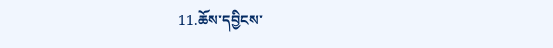11.ཆོས་དབྱིངས་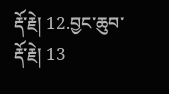རྡོ་རྗེ། 12.བྱང་ཆུབ་རྡོ་རྗེ། 13